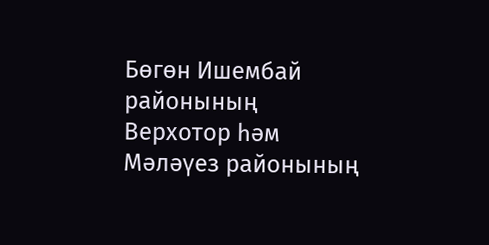Бөгөн Ишембай районының Верхотор һәм Мәләүез районының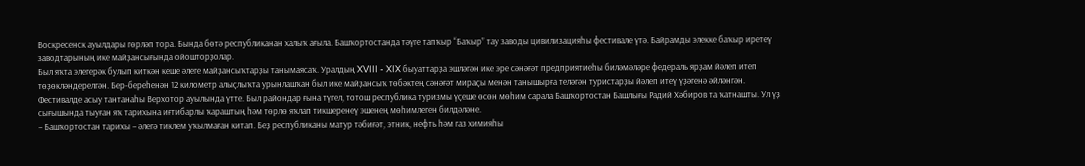Воскресенск ауылдары гөрләп тора. Бында бөтә республиканан халыҡ ағыла. Башҡортостанда тәүге тапҡыр “Баҡыр” тау заводы цивилизацияһы фестивале үтә. Байрамды элекке баҡыр иретеү заводтарының ике майҙансығында ойошторҙолар.
Был яҡта элегерәк булып киткән кеше әлеге майҙансыҡтарҙы танымаясаҡ. Уралдың XVIII - XIX быуаттарҙа эшләгән ике эре сәнәғәт предприятиеһы биләмәләре федераль ярҙам йәлеп итеп төҙөкләндерелгән. Бер-береһенән 12 километр алыҫлыҡта урынлашҡан был ике майҙансыҡ төбәктең сәнәғәт мираҫы менән танышырға теләгән туристарҙы йәлеп итеү үҙәгенә әйләнгән.
Фестивалде асыу тантанаһы Верхотор ауылында үтте. Был райондар ғына түгел, тотош республика туризмы үҫеше өсөн мөһим сарала Башҡортостан Башлығы Радий Хәбиров та ҡатнашты. Ул үҙ сығышында тыуған яҡ тарихына иғтибарлы ҡараштың һәм төрлө яҡлап тикшеренеү эшенең мөһимлеген билдәләне.
– Башҡортостан тарихы – әлегә тиклем уҡылмаған китап. Беҙ республиканы матур тәбиғәт, этник, нефть һәм газ химияһы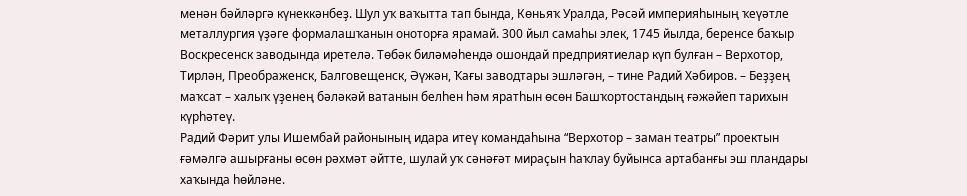менән бәйләргә күнеккәнбеҙ. Шул уҡ ваҡытта тап бында, Көньяҡ Уралда, Рәсәй империяһының ҡеүәтле металлургия үҙәге формалашҡанын оноторға ярамай. 300 йыл самаһы элек, 1745 йылда, беренсе баҡыр Воскресенск заводында иретелә. Төбәк биләмәһендә ошондай предприятиелар күп булған – Верхотор, Тирлән, Преображенск, Балговещенск, Әүжән, Ҡағы заводтары эшләгән, – тине Радий Хәбиров. – Беҙҙең маҡсат – халыҡ үҙенең бәләкәй ватанын белһен һәм яратһын өсөн Башҡортостандың ғәжәйеп тарихын күрһәтеү.
Радий Фәрит улы Ишембай районының идара итеү командаһына “Верхотор – заман театры” проектын ғәмәлгә ашырғаны өсөн рәхмәт әйтте, шулай уҡ сәнәғәт мираҫын һаҡлау буйынса артабанғы эш пландары хаҡында һөйләне.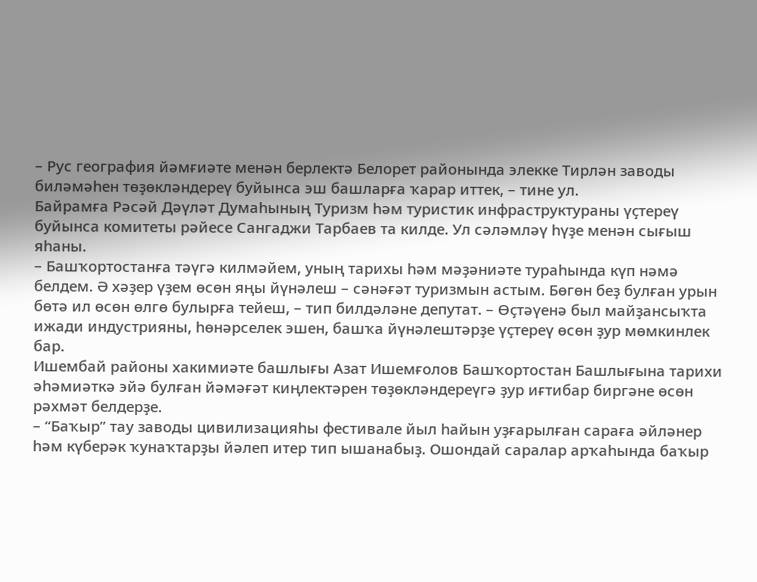– Рус география йәмғиәте менән берлектә Белорет районында элекке Тирлән заводы биләмәһен төҙөкләндереү буйынса эш башларға ҡарар иттек, – тине ул.
Байрамға Рәсәй Дәүләт Думаһының Туризм һәм туристик инфраструктураны үҫтереү буйынса комитеты рәйесе Сангаджи Тарбаев та килде. Ул сәләмләү һүҙе менән сығыш яһаны.
– Башҡортостанға тәүгә килмәйем, уның тарихы һәм мәҙәниәте тураһында күп нәмә белдем. Ә хәҙер үҙем өсөн яңы йүнәлеш – сәнәғәт туризмын астым. Бөгөн беҙ булған урын бөтә ил өсөн өлгө булырға тейеш, – тип билдәләне депутат. – Өҫтәүенә был майҙансыҡта ижади индустрияны, һөнәрселек эшен, башҡа йүнәлештәрҙе үҫтереү өсөн ҙур мөмкинлек бар.
Ишембай районы хакимиәте башлығы Азат Ишемғолов Башҡортостан Башлығына тарихи әһәмиәткә эйә булған йәмәғәт киңлектәрен төҙөкләндереүгә ҙур иғтибар биргәне өсөн рәхмәт белдерҙе.
– “Баҡыр” тау заводы цивилизацияһы фестивале йыл һайын уҙғарылған сараға әйләнер һәм күберәк ҡунаҡтарҙы йәлеп итер тип ышанабыҙ. Ошондай саралар арҡаһында баҡыр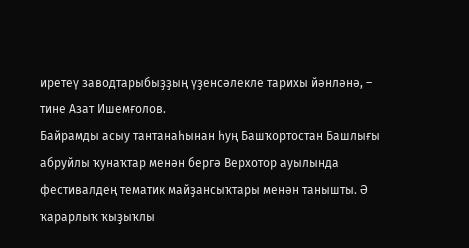иретеү заводтарыбыҙҙың үҙенсәлекле тарихы йәнләнә, – тине Азат Ишемғолов.
Байрамды асыу тантанаһынан һуң Башҡортостан Башлығы абруйлы ҡунаҡтар менән бергә Верхотор ауылында фестивалдең тематик майҙансыҡтары менән танышты. Ә ҡарарлыҡ ҡыҙыҡлы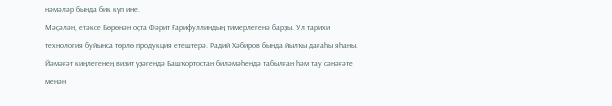нәмәләр бында бик күп ине.
Мәҫәлән, етәксе Бөрөнән оҫта Фәрит Ғарифуллиндың тимерлегенә барҙы. Ул тарихи технология буйынса төрлө продукция етештерә. Радий Хәбиров бында йылҡы дағаһы яһаны.
Йәмәғәт киңлегенең визит үҙәгендә Башҡортостан биләмәһендә табылған һәм тау сәнәғәте менән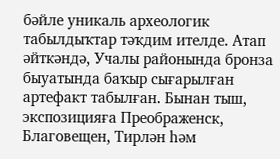бәйле уникаль археологик табылдыҡтар тәҡдим ителде. Атап әйткәндә, Учалы районында бронза быуатында баҡыр сығарылған артефакт табылған. Бынан тыш, экспозицияға Преображенск, Благовещен, Тирлән һәм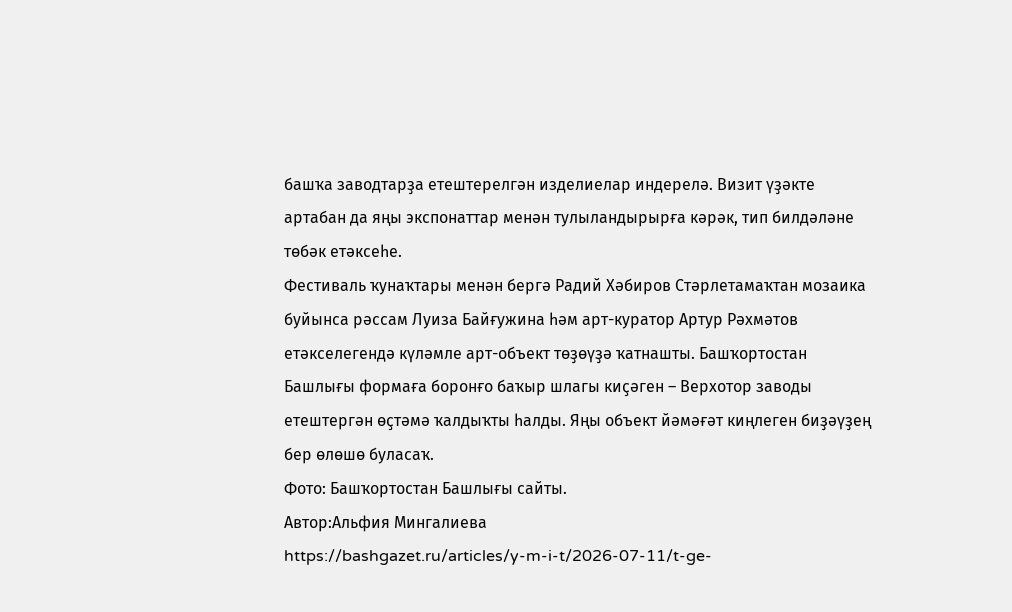башҡа заводтарҙа етештерелгән изделиелар индерелә. Визит үҙәкте артабан да яңы экспонаттар менән тулыландырырға кәрәк, тип билдәләне төбәк етәксеһе.
Фестиваль ҡунаҡтары менән бергә Радий Хәбиров Стәрлетамаҡтан мозаика буйынса рәссам Луиза Байғужина һәм арт-куратор Артур Рәхмәтов етәкселегендә күләмле арт-объект төҙөүҙә ҡатнашты. Башҡортостан Башлығы формаға боронғо баҡыр шлагы киҫәген – Верхотор заводы етештергән өҫтәмә ҡалдыҡты һалды. Яңы объект йәмәғәт киңлеген биҙәүҙең бер өлөшө буласаҡ.
Фото: Башҡортостан Башлығы сайты.
Автор:Альфия Мингалиева
https://bashgazet.ru/articles/y-m-i-t/2026-07-11/t-ge-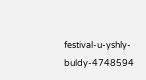festival-u-yshly-buldy-4748594